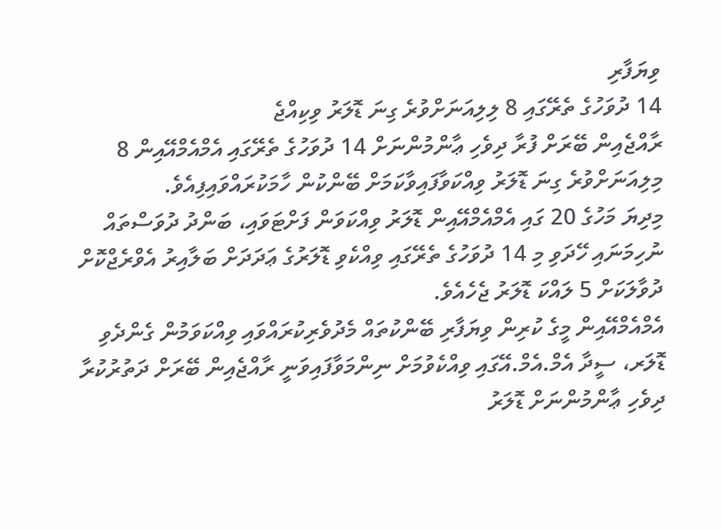ވިޔަފާރި
14 ދުވަހުގެ ތެރޭގައި 8 ލިލިއަނަށްވުރެ ގިނަ ޑޮލަރު ވިކިއްޖެ
ރާއްޖެއިން ބޭރަށް ފުރާ ދިވެހި ޢާންމުންނަށް 14 ދުވަހުގެ ތެރޭގައި އެމްއެމްއޭއިން 8 މިލިއަނަށްވުރެ ގިނަ ޑޮލަރު ވިއްކަވާފައިވާކަމަށް ބޭންކުން ހާމަކުރައްވައިފިއެވެ.
މިދިޔަ މަހުގެ 20 ގައި އެމްއެމްއޭއިން ޑޮލަރު ވިއްކަވަން ފަށްޓަވައި، ބަންދު ދުވަސްތައް ނުހިމަނައި ހޭދަވި މި 14 ދުވަހުގެ ތެރޭގައި ވިއްކެވި ޑޮލަރުގެ ޢަދަދަށް ބަލާއިރު އެވްރެޖްކޮށް ދުވާލަކަށް 5 ލައްކަ ޑޮލަރު ޖެހެއެވެ.
އެމްއެމްއޭއިން މީގެ ކުރިން ވިޔަފާރި ބޭންކުތައް މެދުވެރިކުރައްވައި ވިއްކަވަމުން ގެންދެވި ޑޮލަރ، ސީދާ އެމް.އެމް.އޭގައި ވިއްކެވުމަށް ނިންމަވާފައިވަނީ ރާއްޖެއިން ބޭރަށް ދަތުރުކުރާ ދިވެހި ޢާންމުންނަށް ޑޮލަރު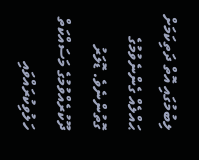ލިބުމުގައި އޮތް ދަތިކަމަށް ޙައްލެއް ގެންނެވުމުގެ ގޮތުންނެވެ. ޑޮލަރު ދޫކުރެއްވުމުގެ މަސައްކަތް ހަލުވިކުރައްވައި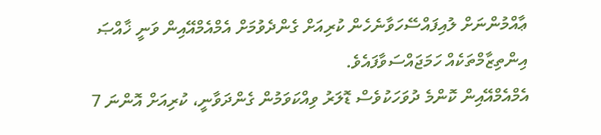ޢާއްމުންނަށް ލުއިފައްސޭހަވާނެހެން ކުރިއަށް ގެންދެވުމަށް އެމްއެމްއޭއިން ވަނީ ޚާއްޞަ އިންތިޒާމްތަކެއް ހަމަޖައްސަވާފައެވެ.
އެމްއެމްއޭއިން ކޮންމެ ދުވަހަކުވެސް ޑޮލަރު ވިއްކަވަމުން ގެންދަވާނީ، ކުރިއަށް އޮންނަ 7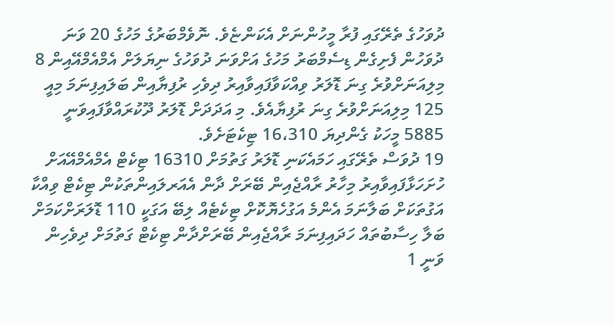ދުވަހުގެ ތެރޭގައި ފުރާ މީހުންނަށް އެކަންޏެވެ. ނޮވެމްބަރުގެ މަހުގެ 20 ވަނަ ދުވަހުން ފެށިގެން ޑިސެމްބަރު މަހުގެ އަށްވަނަ ދުވަހުގެ ނިޔަލަށް އެމްއެމްއޭއިން 8 މިލިއަނަށްވުރެ ގިނަ ޑޮލަރު ވިއްކަވާފައިވާއިރު ދިވެހި ރުފިޔާއިން ބަލައިފިނަމަ މިއީ 125 މިލިއަނަށްވުރެ ގިނަ ރުފިޔާއެވެ. މި އަދަދަށް ޑޮލަރު ދޫކުރައްވާފައިވަނީ 5885 މީހަކު ގެންދިޔަ 16،310 ޓިކެޓަށެވެ.
19 ދުވަސް ތެރޭގައި ހަމައެކަނި ޑޮލަރު ގަތުމަށް 16310 ޓިކެޓް އެމްއެމްއޭއަށް ހުށަހަޅާފައިވާއިރު މިހާރު ރާއްޖެއިން ބޭރަށް ދާން އެއަރލައިންތަކުން ޓިކެޓް ވިއްކާ އަގުތަކަށް ބަލާނަމަ އެންމެ އަގުހެޔޮކޮށް ޓިކެޓެއް ލިބޭ އަގަކީ 110 ޑޮލަރަށްކަމަށް ބަލާ ހިސާބުތައް ހަދައިފިނަމަ ރާއްޖެއިން ބޭރަށްދާން ޓިކެޓް ގަތުމަށް ދިވެހިން ވަނީ 1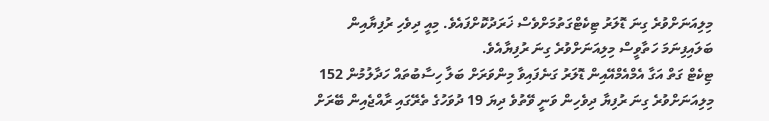މިލިއަނަށްވުރެ ގިނަ ޑޮލަރު ޓިކެޓްގަތުމަށްވެސް ޚަރަދުކޮށްފައެވެ. މިއީ ދިވެހި ރުފިޔާއިން ބަލައިފިނަމަ ހަތާވީސް މިލިއަނަށްވުރެ ގިނަ ރުފިޔާއެވެ.
ޓިކެޓް ގަތް އަގާ އެމްއެމްއޭއިން ޑޮލަރު ގަނެފައިވާ މިންވަރަށް ބަލާ ހިސާބުތައް ހަދާލުމުން 152 މިލިއަނަށްވުރެ ގިނަ ރުފިޔާ ދިވެހިން ވަނީ ވޭތުވެ ދިޔަ 19 ދުވަހުގެ ތެރޭގައި ރާއްޖެއިން ބޭރަށް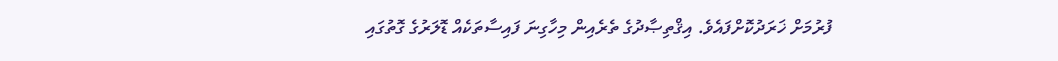ފުރުމަށް ޚަރަދުކޮށްފައެވެ. އިޤްތިޞާދުގެ ތެރެއިން މިހާގިނަ ފައިސާތަކެއް ޑޮލަރުގެ ގޮތުގައި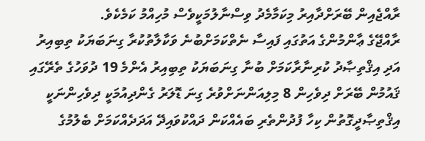ރާއްޖެއިން ބޭރަށްދާއިރު މިކަމާމެދު ވިސްނާލުމަކީވެސް މުހިއްމު ކަމެކެވެ.
ރާއްޖޭގެ ޢާންމުންގެ އަތުގައި ފައިސާ ނެތްކަމަށްބުނެ ވަކާލާތުކުރާ ގިނަބަޔަކު ތިބިއިރު އަދި އިޤްތިޞާދު ކުރިނާރާކަމަށް ބުނާ ގިނަބަޔަކު ތިބިއިރު އެންމެ 19 ދުވަހުގެ ތެރޭގައި ޤައުމުން ބޭރަށް ދިވެހިން 8 މިލިއަންނަށްވުރެ ގިނަ ޑޮލަރު ގެންދިއުމަކީ ދިވެހިންނަކީ އިޤްތިޞާދީގޮތުން ކިހާ ފުދުންތެރި ބައެއްކަން ދައްކުވައިދޭ އަދަދެއްކަމަށް ބެލުމުގެ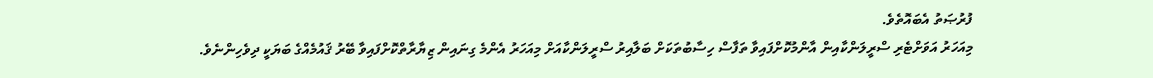ފުރުޞަތު އެބައޮތެވެ.
މިއަހަރު އަވަށްޓެރި ސްރީލަންކާއިން އާންމުކޮށްފައިވާ ތަފާސް ހިސާބުތަކަށް ބަލާއިރު ސްރީލަންކާއަށް މިއަހަރު އެންމެ ގިނައިން ޒިޔާރާތްކޮށްފައިވާ ބޭރު ޤައުމެއްގެ ބަޔަކީ ދިވެހިންނެވެ.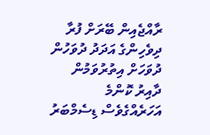ރާއްޖެއިން ބޭރަށް ފުރާ ދިވެހިންގެ އަދަދު ދުވަހުން ދުވަހަށް އިތުރުވަމުން ދާއިރު ކޮންމެ އަހަރެއްގެވެސް ޑިސެމްބަރު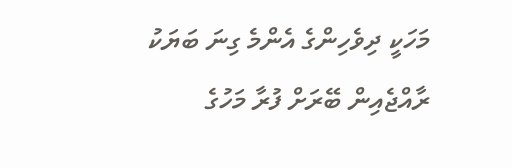މަހަކީ ދިވެހިންގެ އެންމެ ގިނަ ބަޔަކު ރާއްޖެއިން ބޭރަށް ފުރާ މަހުގެ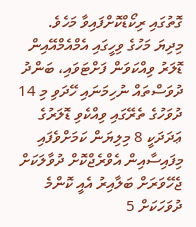ގޮތުގައި ރިކޯޑްކޮށްފައިވާ މަހެވެ.
މިދިޔަ މަހުގެ ވިހީގައި އެމްއެމްއޭއިން ޑޮލަރު ވިއްކަވަން ފަށްޓަވައި، ބަންދު ދުވަސްތައް ނުހިމަނައި ހޭދަވި މި 14 ދުވަހުގެ ތެރޭގައި ވިއްކެވި ޑޮލަރުގެ ޢަދަދަކީ 8 މިލިޔަން ކަމަށްވެފައި މިފައިސާއިން އެވްރެޖްކޮށް ދުވާލަކަށް ޖެހޭވަރަށް ބަލާއިރު އެއީ ކޮންމެ ދުވަހަކަށް 5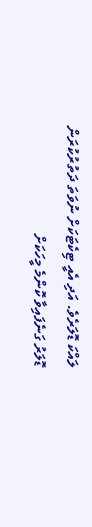ލައްކަ ޑޮލަރެވެ. އަދި އެއީ ޓިކެޓަކަށް ނުވަތަ ދަތުރުކުރަން ޑޮލަރު ގަނެފައިވާ ކޮންމެ މީހަކަށް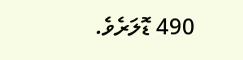490 ޑޮލަރެވެ.